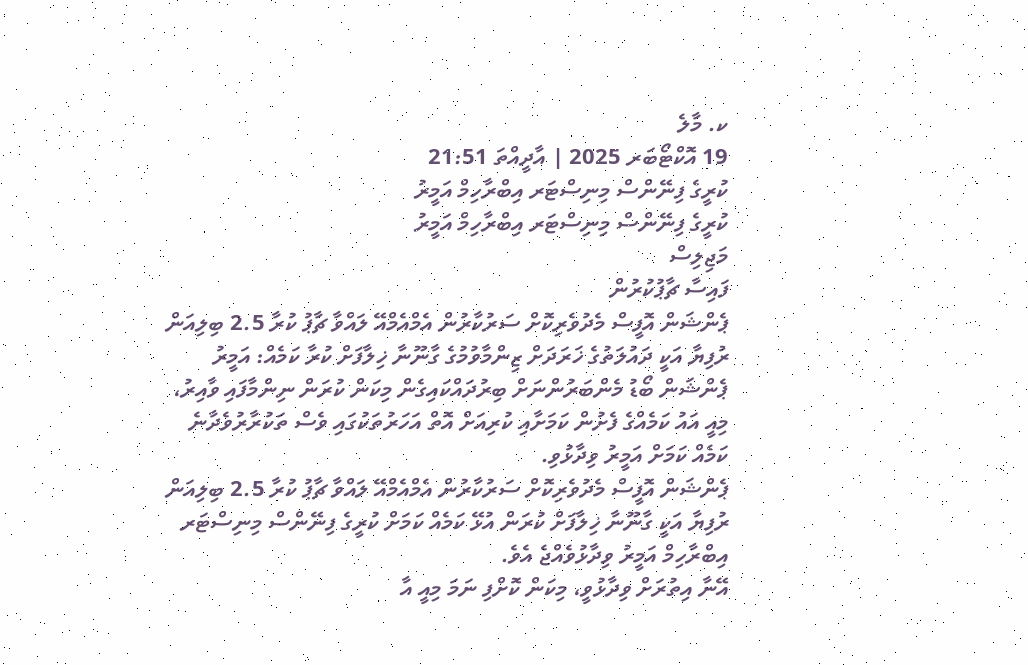ކ. މާލެ
19 އޮކްޓޯބަރ 2025 | އާދީއްތަ 21:51
ކުރީގެ ފިނޭންސް މިނިސްޓަރ އިބްރާހިމް އަމީރު
ކުރީގެ ފިނޭންސް މިނިސްޓަރ އިބްރާހިމް އަމީރު
މަޖިލިސް
ފައިސާ ޗާޕުކުރުން
ޕެންޝަން އޮފީސް މެދުވެރިކޮށް ސަރުކާރުން އެމްއެމްއޭ ލައްވާ ޗާޕު ކުރާ 2.5 ބިލިއަން ރުފިޔާ އަކީ ދައުލަތުގެ ޚަރަދަށް ޒިންމާވުމުގެ ގާނޫނާ ޚިލާފަށް ކުރާ ކަމެއް: އަމީރު
ޕެންޝަން ބޯޑު މެންބަރުންނަށް ބިރުދައްކައިގެން މިކަން ކުރަން ނިންމާފައި ވާއިރު، މިއީ އައު ކަމެއްގެ ފެށުން ކަމަށާއި ކުރިއަށް އޮތް އަހަރުތަކުގައި ވެސް ތަކުރާރުވެދާނެ ކަމެއް ކަމަށް އަމީރު ވިދާޅުވި.
ޕެންޝަން އޮފީސް މެދުވެރިކޮށް ސަރުކާރުން އެމްއެމްއޭ ލައްވާ ޗާޕު ކުރާ 2.5 ބިލިއަން ރުފިޔާ އަކީ ގާނޫނާ ޚިލާފަށް ކުރަން އުޅޭ ކަމެއް ކަމަށް ކުރީގެ ފިނޭންސް މިނިސްޓަރ އިބްރާހިމް އަމީރު ވިދާޅުވެއްޖެ އެވެ.
އޭނާ އިތުރަށް ވިދާޅުވީ، މިކަން ކޮށްފި ނަމަ މިއީ އާ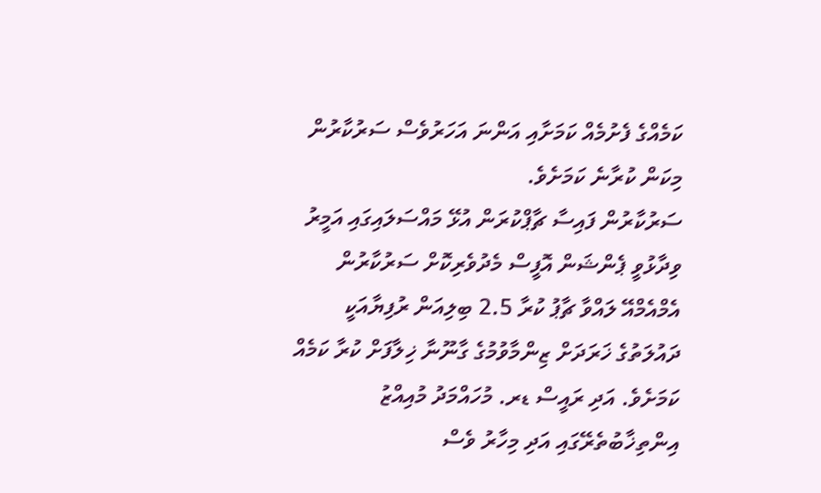ކަމެއްގެ ފެށުމެއް ކަމަށާއި އަންނަ އަހަރުވެސް ސަރުކާރުން މިކަން ކުރާނެ ކަމަށެވެ.
ސަރުކާރުން ފައިސާ ޗާޕްކުރަން އުޅޭ މައްސަލައިގައި އަމީރު ވިދާޅުވީ ޕެންޝަން އޮފީސް މެދުވެރިކޮށް ސަރުކާރުން އެމްއެމްއޭ ލައްވާ ޗާޕު ކުރާ 2.5 ބިލިއަން ރުފިޔާއަކީ ދައުލަތުގެ ޚަރަދަށް ޒިންމާވުމުގެ ގާނޫނާ ޚިލާފަށް ކުރާ ކަމެއް ކަމަށެވެ. އަދި ރައީސް ޑރ. މުހައްމަދު މުއިއްޒު އިންތިޚާބުތެރޭގައި އަދި މިހާރު ވެސް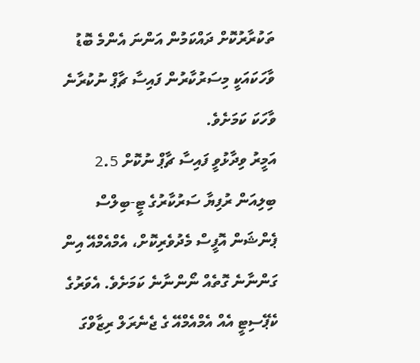ތަކުރާރުކޮށް ދައްކަމުން އަންނަ އެންމެ ބޮޑު ވާހަކައަކީ މިސަރުކާރުން ފައިސާ ޗާޕް ނުކުރާނެ ވާހަކަ ކަމަށެވެ.
އަމީރު ވިދާޅުވީ ފައިސާ ޗާޕް ނުކޮށް 2.5 ބިލިއަން ރުފިޔާ ސަރުކާރުގެ ޓީ-ބިލްސް ޕެންޝަން އޮފީސް މެދުވެރިކޮށް، އެމްއެމްއޭ އިން ގަންނާނެ ގޮތެއް ނޯންނާނެ ކަމަށެވެ. އެވަރުގެ ކެޕޭސިޓީ އެއް އެމްއެމްއޭ ގެ ޖެނެރަލް ރިޒާވްގަ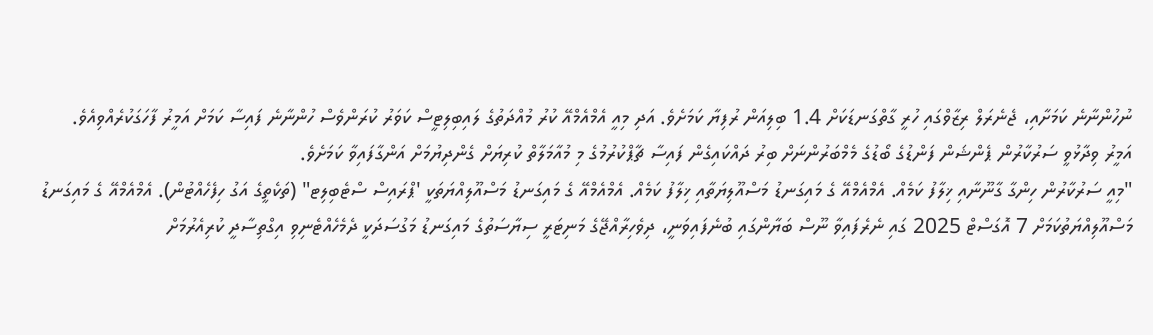ނުހުންނާނެ ކަމަށާއި، ޖެނެރަލް ރިޒާވްގައި ހުރީ ގާތްގަނޑަކަށް 1.4 ބިލިއަން ރުފިޔާ ކަމަށެވެ. އަދި މިއީ އެމްއެމްއޭ ކުރު މުއްދަތުގެ ލައިބިލިޓީސް ކަވަރު ކުރަންވެސް ހުންނާނެ ފައިސާ ކަމަށް އަމީރު ފާހަގަކުރެއްވިއެވެ.
އަމީރު ވިދާޅުވީ ސަރުކާރުން ޕެންޝަން ފަންޑުގެ ބޯޑުގެ މެމްބަރުންނަށް ބިރު ދައްކައިގެން ފައިސާ ޗާޕްކުރުމުގެ މި މުއާމަލާތް ކުރިޔަށް ގެންދިޔުމަށް އަންގާފައިވާ ކަމަށެވެ.
"މިއީ ސަރުކާރުން ހިންގާ ގާނޫނާއި ޚިލާފު ކަމެއް. އެމްއެމްއޭ ގެ މައިގަނޑު މަސްއޫލިޔަތާއި ޚިލާފު ކަމެއް. އެމްއެމްއޭ ގެ މައިގަނޑު މަސްއޫލިއްޔަތަކީ 'ޕްރައިސް ސްޓެބިލިޓ" (ތަކެތީގެ އަގު ހިފެހެއްޓުން). އެމްއެމްއޭ ގެ މައިގަނޑު މަސްއޫލިއްޔަތުކަމަށް 7 އޮގަސްޓް 2025 ގައި ނެރެފައިވާ ނޫސް ބަޔާންގައި ބުނެފައިވަނީ، ދިވެހިރާއްޖޭގެ މަނިޓަރީ ސިޔާސަތުގެ މައިގަނޑު މަގުސަދަކީ ދެމެހެއްޓެނިވި އިގްތިސާދީ ކުރިއެރުމަށް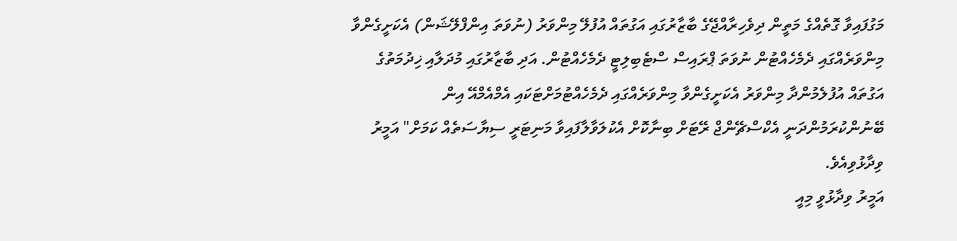މަގުފައިވާ ގޮތެއްގެ މަތީން ދިވެހިރާއްޖޭގެ ބާޒާރުގައި އަގުތައް އުފުލޭ މިންވަރު (ނުވަތަ އިންފްލޭޝަން) އެކަށީގެންވާ މިންވަރެއްގައި ދެމެހެއްޓުން ނުވަތަ ޕްރައިސް ސްޓެބިލިޓީ ދެމެހެއްޓުން. އަދި ބާޒާރުގައި މުދަލާއި ޚިދުމަތުގެ އަގުތައް އުފުލެމުންދާ މިންވަރު އެކަށީގެންވާ މިންވަރެއްގައި ދެމެހެއްޓުމަށްޓަކައި އެމްއެމްއޭ އިން ބޭނުންކުރަމުންދަނީ އެކްސްޗޭންޖް ރޭޓަށް ބިނާކޮށް އެކުލަވާލާފައިވާ މަނިޓަރީ ސިޔާސަތެއް ކަމަށް" އަމީރު ވިދާޅުވިއެވެ.
އަމީރު ވިދާޅުވީ މިއީ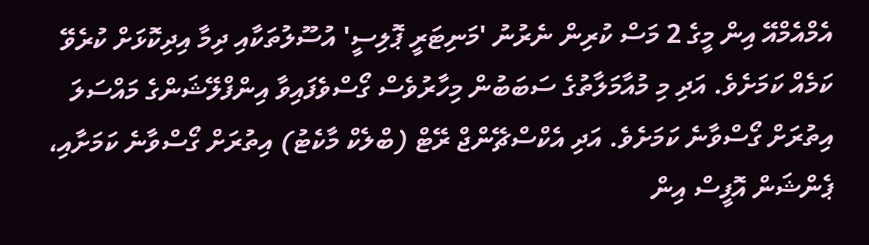އެމްއެމްއޭ އިން މީގެ 2 މަސް ކުރިން ނެރުނު 'މަނިޓަރީ ޕޮލިސީ' އުސޫލުތަކާއި ދިމާ އިދިކޮޅަށް ކުރެވޭ ކަމެއް ކަމަށެވެ. އަދި މި މުއާމަލާތުގެ ސަބަބުން މިހާރުވެސް ގޯސްވެފައިވާ އިންފްލޭޝަންގެ މައްސަލަ އިތުރަށް ގޯސްވާނެ ކަމަށެވެ. އަދި އެކްސްޗޭންޖް ރޭޓް (ބްލެކް މާކެޓު) އިތުރަށް ގޯސްވާނެ ކަމަށާއި، ޕެންޝަން އޮފީސް އިން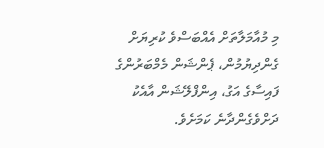މި މުއާމަލާތަށް އެއްބަސްވެ ކުރިޔަށް ގެންދިޔުމުން، ޕެންޝަން މެމްބަރުންގެ ފައިސާގެ އަގު، އިންފްލޭޝަން އާއެކު ދަށްވެގެންދާނެ ކަމަށެވެ.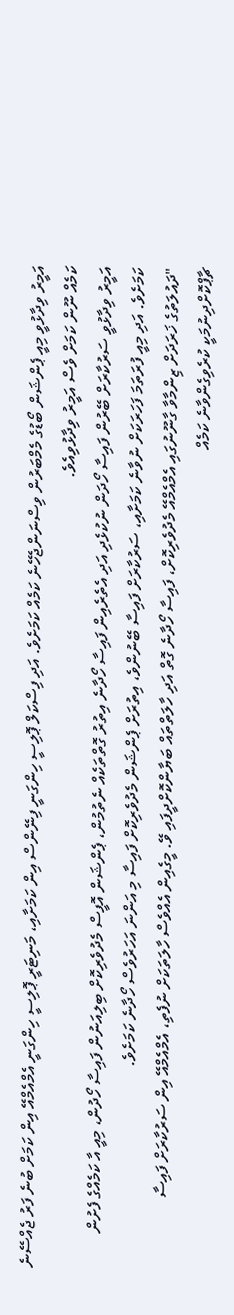އަމީރު ވިދާޅުވީ މިއީ ޕެންޝަން ބޯޑުގެ މެމްބަރުން ވިސްނަންޖެހޭނެ ކަމެއް ކަމަށެވެ. އަދި ފިސްކަލް ޕޮލިސީ ހިންގަނީ ފިނޭންސް އިން ކަމަށާއި، މަނިޓަރީ ޕޮލިސީ ހިންގަނީ އެމްއެމްއޭ އިން ކަމަށް ބުނެ ފަރު ޖެއްސޭނެ ކަމެއް ނޫން ކަމަށް ވެސް އަމީރު ވިދާޅުވިއެވެ.
އަމީރު ވިދާޅުވީ ސަރުކާރަށް ބޭރުން ފައިސާ ހޯދަން ނުކުޅެދި އަދި އެތެރެއިން ފައިސާ ހޯދާނެ އިތުރު ގޮތްތަކެއް ނެތުމުން، ޕެންޝަން އޮފީސް މެދުވެރިކޮށް ބިލިއަނުން ފައިސާ ހޯދުން، މިއީ އާ ކަމެއްގެ ފެށުން ކަމަށެވެ. އަދި މިއީ ފުރަތަމަ ފަހަރަކަށް ނުވާނެ ކަމަށާއި، ސަރުކާރަށް ފައިސާ ބޭނުންވެ، އިތުރަށް ޕެންޝަން މެދުވެރިކޮށް ފައިސާ މި އަންނަ އަހަރުވެސް ހޯދާނެ ކަމަށެވެ.
"ދައުލަތުގެ ޚަރަދަށް ޒިންމާވާ ގާނޫނުގައި އެމްއެމްއޭ މެދުވެރިކޮށް، ފައިސާ ހޯދާނެ ގޮތް އަދި ހާލަތްތައް ބަޔާންކޮށްދީފައި ވޭ. މީގެއިން އެއްވެސް ހާލަތަކަށް ނުފެތި، އެމްއެމްއޭ އިން ސަރުކާރަށް ފައިސާ ޗާޕްކޮށްދިނުމަކީ ކުރެވިގެންވާނެ ކަމެއް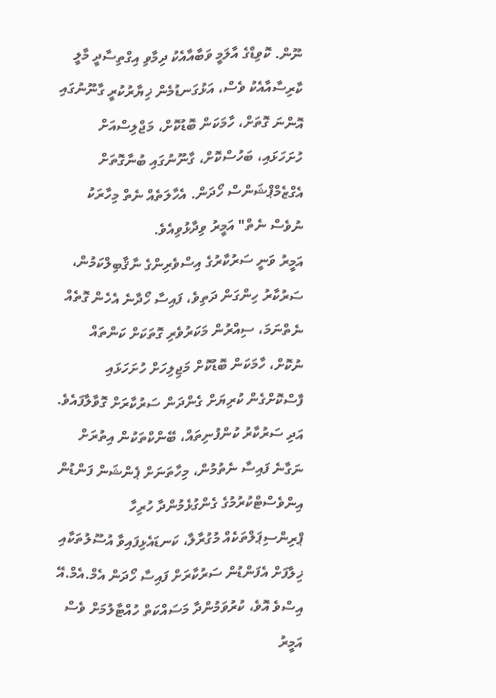ނޫން. ކޮވިޑްގެ އާލަމީ ވަބާއާއެކު ދިމާވި އިގްތިސާދީ މާލީ ކާރިސާއާއެކު ވެސް، އަޅުގަނޑުމެން ޚިޔާރުކުރީ ގާނޫނުގައި އޮންނަ ގޮތަށް، ހާމަކަން ބޮޑުކޮށް، މަޖްލިސްއަށް ހުށަހަޅައި، ބަހުސްކޮށް، ގާނޫނުގައި ބުނާގޮތަށް އެގްޒެމްޕްޝަންސް ހޯދަން. އެހާލަތެއް ނެތް މިހާރަކު ނުވެސް ނެތް" އަމީރު ވިދާޅުވިއެވެ.
އަމީރު ވަނީ ސަރުކާރުގެ އިސްވެރިންގެ ނާޤާބިލްކަމުން، ސަރުކާރު ހިންގަން ދަތިވެ، ފައިސާ ހޯދާނެ އެހެން ގޮތެއް ނެތްނަމަ، ސިއްރުން މަކަރުވެރި ގޮތަކަށް ކަންތައް ނުކޮށް، ހާމަކަން ބޮޑުކޮށް މަޖިލިހަށް ހުށަހަޅައި ފާސްކޮށްގެން ކުރިޔަށް ގެންދަން ސަރުކާރަށް ގޮވާލާފައެވެ. އަދި ސަރުކާރު ކުންފުނިތައް، ބޭންކްތަކުން އިތުރަށް ނަގާނެ ފައިސާ ނެތުމުން، މިހާތަނަށް ޕެންޝަން ފަންޑުން އިންވެސްޓްކުރުމުގެ ގެންގުޅެމުންދާ ހުރިހާ ޕްރިންސިޕަލްތަކެއް މުގުރާލާ، ކަނޑައެޅިފައިވާ އުސޫލުތަކާއި ޚިލާފަށް އެފަންޑުން ސަރުކާރަށް ފައިސާ ހޯދަން އެމް.އެމް.އޭ އިސްވެ އޮވެ، ކުރުވަމުންދާ މަސައްކަތް ހުއްޓާލުމަށް ވެސް އަމީރު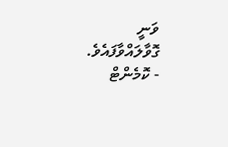ވަނީ ގޮވާލައްވާފައެވެ.
- ކޮމެންޓް